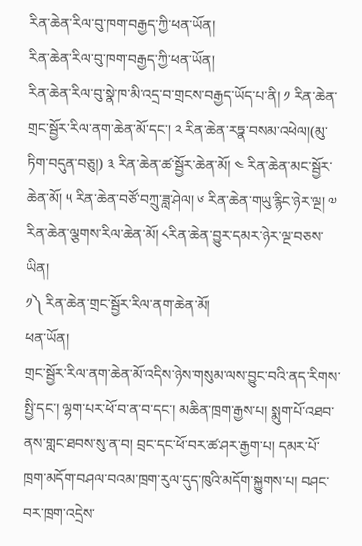རིན་ཆེན་རིལ་བུ་ཁག་བརྒྱད་ཀྱི་ཕན་ཡོན།
རིན་ཆེན་རིལ་བུ་ཁག་བརྒྱད་ཀྱི་ཕན་ཡོན།
རིན་ཆེན་རིལ་བུ་སྣེ་ཁ་མི་འདྲ་བ་གྲངས་བརྒྱད་ཡོད་པ་ནི། ༡ རིན་ཆེན་གྲང་སྦྱོར་རིལ་ནག་ཆེན་མོ་དང་། ༢ རིན་ཆེན་རཏྣ་བསམ་འཕེལ།(མུ་ཏིག་བདུན་བཅུ།) ༣ རིན་ཆེན་ཚ་སྦྱོར་ཆེན་མོ། ༤ རིན་ཆེན་མང་སྦྱོར་ཆེན་མོ། ༥ རིན་ཆེན་བཙོ་བཀྲུ་ཟླ་ཤེལ། ༦ རིན་ཆེན་གཡུ་རྙིང་ཉེར་ལྔ། ༧ རིན་ཆེན་ལྕགས་རིལ་ཆེན་མོ། ༨རིན་ཆེན་བྱུར་དམར་ཉེར་ལྔ་བཅས་ཡིན།
༡༽ རིན་ཆེན་གྲང་སྦྱོར་རིལ་ནག་ཆེན་མོ།
ཕན་ཡོན།
གྲང་སྦྱོར་རིལ་ནག་ཆེན་མོ་འདིས་ཉེས་གསུམ་ལས་བྱུང་བའི་ནད་རིགས་སྤྱི་དང་། ལྷག་པར་ཕོ་བ་ན་བ་དང་། མཆིན་ཁྲག་རྒྱས་པ། སྨུག་པོ་འཐབ་ནས་གླང་ཐབས་སུ་ན་བ། བྲང་དང་ཕོ་བར་ཚ་ཤར་རྒྱག་པ། དམར་པོ་ཁྲག་མདོག་བཤལ་བའམ་ཁྲག་རུལ་དུད་ཁུའི་མདོག་སྐྱུགས་པ། བཤང་བར་ཁྲག་འདྲེས་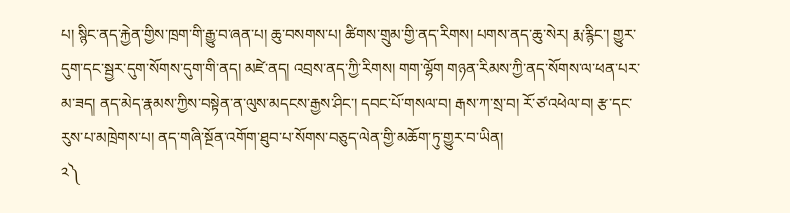པ། སྙིང་ནད་རྐྱེན་གྱིས་ཁྲག་གི་རྒྱུ་བ་ཞན་པ། ཆུ་བསགས་པ། ཚིགས་གྲུམ་གྱི་ནད་རིགས། པགས་ནད་ཆུ་སེར། རྨ་རྙིང་། གྱུར་དུག་དང་སྦྱར་དུག་སོགས་དུག་གི་ནད། མཛེ་ནད། འབྲས་ནད་ཀྱི་རིགས། གག་ལྷོག གཉན་རིམས་ཀྱི་ནད་སོགས་ལ་ཕན་པར་མ་ཟད། ནད་མེད་རྣམས་ཀྱིས་བསྟེན་ན་ལུས་མདངས་རྒྱས་ཤིང་། དབང་པོ་གསལ་བ། རྒས་ཀ་སྲ་བ། རོ་ཙ་འཕེལ་བ། རྩ་དང་རུས་པ་མཁྲེགས་པ། ནད་གཞི་སྔོན་འགོག་ཐུབ་པ་སོགས་བཅུད་ལེན་གྱི་མཆོག་ཏུ་གྱུར་བ་ཡིན།
༢༽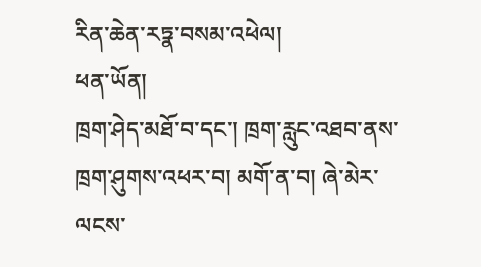རིན་ཆེན་རཏྣ་བསམ་འཕེལ།
ཕན་ཡོན།
ཁྲག་ཤེད་མཐོ་བ་དང་། ཁྲག་རླུང་འཐབ་ནས་ཁྲག་ཤུགས་འཕར་བ། མགོ་ན་བ། ཞེ་མེར་ལངས་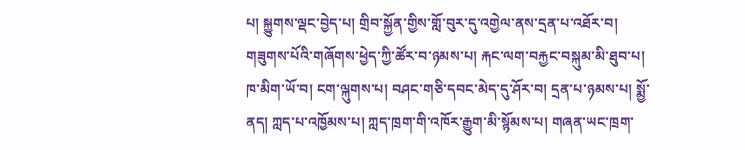པ། སྐྱུགས་ལྡང་བྱེད་པ། གྲིབ་སྐྱོན་གྱིས་གློ་བུར་དུ་འགྱེལ་ནས་དྲན་པ་འཐོར་བ། གཟུགས་པོའི་གཞོགས་ཕྱེད་ཀྱི་ཚོར་བ་ཉམས་པ། རྐང་ལག་བརྐྱང་བསྐུམ་མི་ཐུབ་པ། ཁ་མིག་ཡོ་བ། ངག་ལྐུགས་པ། བཤང་གཅི་དབང་མེད་དུ་ཤོར་བ། དྲན་པ་ཉམས་པ། སྨྱོ་ནད། ཀླད་པ་འཁྱོམས་པ། ཀླད་ཁྲག་གི་འཁོར་རྒྱུག་མི་སྙོམས་པ། གཞན་ཡང་ཁྲག་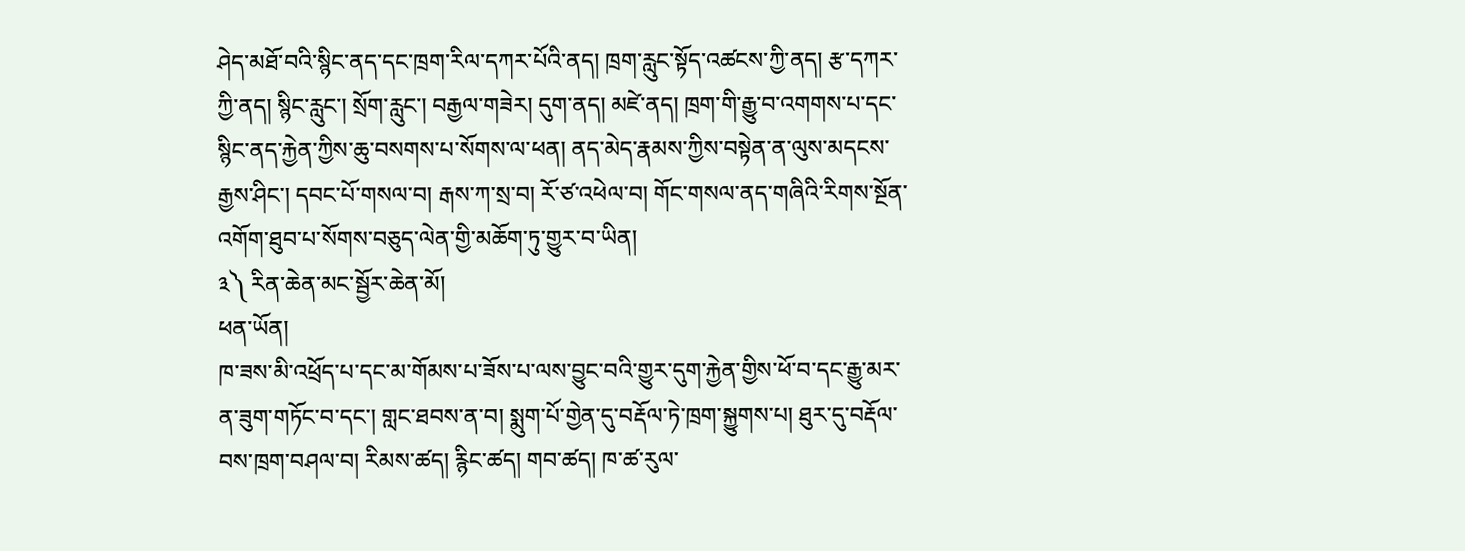ཤེད་མཐོ་བའི་སྙིང་ནད་དང་ཁྲག་རིལ་དཀར་པོའི་ནད། ཁྲག་རླུང་སྟོད་འཚངས་ཀྱི་ནད། རྩ་དཀར་ཀྱི་ནད། སྙིང་རླུང་། སྲོག་རླུང་། བརྒྱལ་གཟེར། དུག་ནད། མཛེ་ནད། ཁྲག་གི་རྒྱུ་བ་འགགས་པ་དང་སྙིང་ནད་རྐྱེན་ཀྱིས་ཆུ་བསགས་པ་སོགས་ལ་ཕན། ནད་མེད་རྣམས་ཀྱིས་བསྟེན་ན་ལུས་མདངས་རྒྱས་ཤིང་། དབང་པོ་གསལ་བ། རྒས་ཀ་སྲ་བ། རོ་ཙ་འཕེལ་བ། གོང་གསལ་ནད་གཞིའི་རིགས་སྔོན་འགོག་ཐུབ་པ་སོགས་བཅུད་ལེན་གྱི་མཆོག་ཏུ་གྱུར་བ་ཡིན།
༣༽ རིན་ཆེན་མང་སྦྱོར་ཆེན་མོ།
ཕན་ཡོན།
ཁ་ཟས་མི་འཕྲོད་པ་དང་མ་གོམས་པ་ཟོས་པ་ལས་བྱུང་བའི་གྱུར་དུག་རྐྱེན་གྱིས་ཕོ་བ་དང་རྒྱུ་མར་ན་ཟུག་གཏོང་བ་དང་། གླང་ཐབས་ན་བ། སྨུག་པོ་གྱེན་དུ་བརྡོལ་ཏེ་ཁྲག་སྐྱུགས་པ། ཐུར་དུ་བརྡོལ་བས་ཁྲག་བཤལ་བ། རིམས་ཚད། རྙིང་ཚད། གབ་ཚད། ཁ་ཚ་རུལ་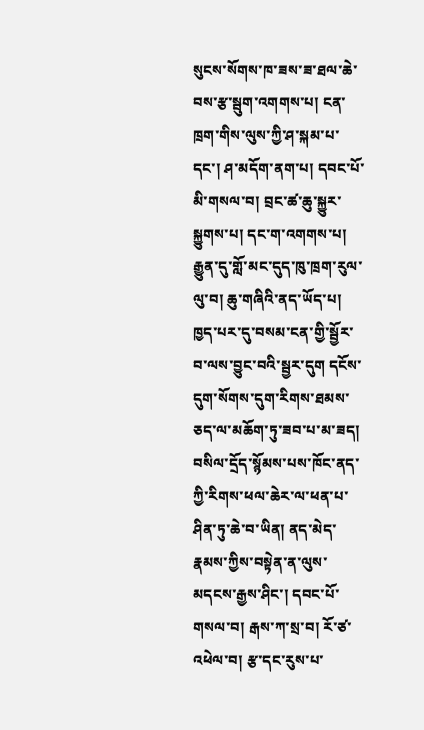སུངས་སོགས་ཁ་ཟས་ཟ་ཐལ་ཆེ་བས་རྩ་སྦུག་འགགས་པ། ངན་ཁྲག་གིས་ལུས་ཀྱི་ཤ་སྐམ་པ་དང་། ཤ་མདོག་ནག་པ། དབང་པོ་མི་གསལ་བ། བྲང་ཚ་ཆུ་སྐྱུར་སྐྱུགས་པ། དང་ག་འགགས་པ། རྒྱུན་དུ་གློ་མང་དུད་ཁུ་ཁྲག་རུལ་ལུ་བ། ཆུ་གཞིའི་ནད་ཡོད་པ། ཁྱད་པར་དུ་བསམ་ངན་གྱི་སྦྱོར་བ་ལས་བྱུང་བའི་སྦྱར་དུག དངོས་དུག་སོགས་དུག་རིགས་ཐམས་ཅད་ལ་མཆོག་ཏུ་ཟབ་པ་མ་ཟད། བསིལ་དྲོད་སྙོམས་པས་ཁོང་ནད་ཀྱི་རིགས་ཕལ་ཆེར་ལ་ཕན་པ་ཤིན་ཏུ་ཆེ་བ་ཡིན། ནད་མེད་རྣམས་ཀྱིས་བསྟེན་ན་ལུས་མདངས་རྒྱས་ཤིང་། དབང་པོ་གསལ་བ། རྒས་ཀ་སྲ་བ། རོ་ཙ་འཕེལ་བ། རྩ་དང་རུས་པ་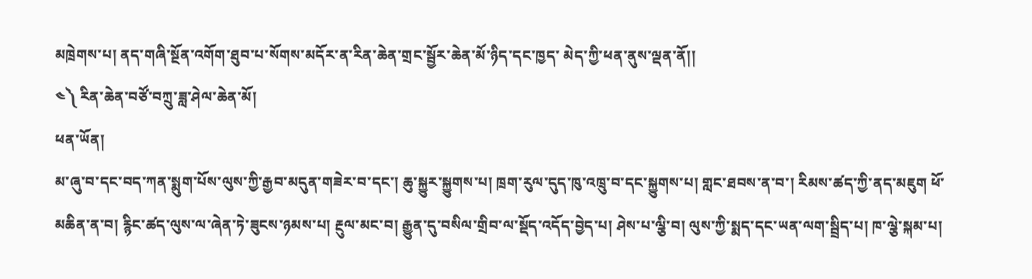མཁྲེགས་པ། ནད་གཞི་སྔོན་འགོག་ཐུབ་པ་སོགས་མདོར་ན་རིན་ཆེན་གྲང་སྦྱོར་ཆེན་མོ་ཉིད་དང་ཁྱད་ མེད་ཀྱི་ཕན་ནུས་ལྡན་ནོ།།
༤༽ རིན་ཆེན་བཙོ་བཀྲུ་ཟླ་ཤེལ་ཆེན་མོ།
ཕན་ཡོན།
མ་ཞུ་བ་དང་བད་ཀན་སྨུག་པོས་ལུས་ཀྱི་རྒྱབ་མདུན་གཟེར་བ་དང་། ཆུ་སྐྱུར་སྐྱུགས་པ། ཁྲག་རུལ་དུད་ཁུ་འཁྲུ་བ་དང་སྐྱུགས་པ། གླང་ཐབས་ན་བ་། རིམས་ཚད་ཀྱི་ནད་མཇུག ཕོ་མཆིན་ན་བ། རྙིང་ཚད་ལུས་ལ་ཞེན་ཏེ་ཟུངས་ཉམས་པ། རྔུལ་མང་བ། རྒྱུན་དུ་བསིལ་གྲིབ་ལ་སྡོད་འདོད་བྱེད་པ། ཤེས་པ་ལྕི་བ། ལུས་ཀྱི་སྨད་དང་ཡན་ལག་སྦྲིད་པ། ཁ་ལྕེ་སྐམ་པ།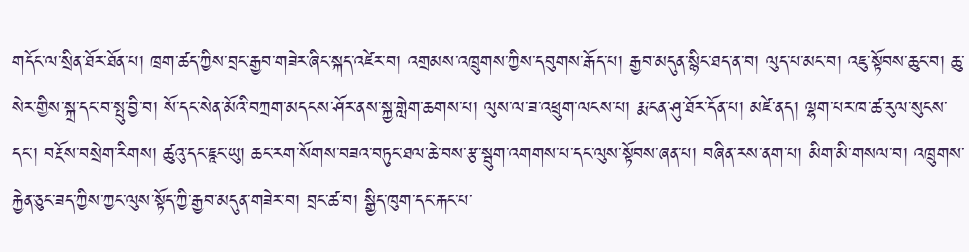གདོང་ལ་སྲིན་ཐོར་ཐོན་པ། ཁྲག་ཚད་ཀྱིས་བྲང་རྒྱབ་གཟེར་ཞིང་སྐད་འཛེར་བ། འགྲམས་འཁྲུགས་ཀྱིས་དབུགས་རྒོད་པ། རྒྱབ་མདུན་སྙིང་ཐད་ན་བ། ལུད་པ་མང་བ། འཇུ་སྟོབས་ཆུང་བ། ཆུ་སེར་གྱིས་སྐྲ་དང་བ་སྤུ་བྱི་བ། སོ་དང་སེན་མོའི་བཀྲག་མདངས་ཤོར་ནས་སྐྱ་གླེག་ཆགས་པ། ལུས་ལ་ཟ་འཕྲུག་ལངས་པ། རྨ་ངན་ཤུ་ཐོར་དོན་པ། མཛེ་ནད། ལྷག་པར་ཁ་ཚ་རུལ་སུངས་དང་། བརྔོས་བསྲེག་རིགས། ཚུའུ་དང་ཇཱང་ཡུ། ཆང་རག་སོགས་བཟའ་བཏུང་ཐལ་ཆེ་བས་རྩ་སྦུག་འགགས་པ་དང་ལུས་སྟོབས་ཞན་པ། བཞིན་རས་ནག་པ། མིག་མི་གསལ་བ། འཁྲུགས་རྐྱེན་ཅུང་ཟད་ཀྱིས་ཀྱང་ལུས་སྟོད་ཀྱི་རྒྱབ་མདུན་གཟེར་བ། བྲང་ཚ་བ། སྒྱིད་ཁུག་དང་རྐང་པ་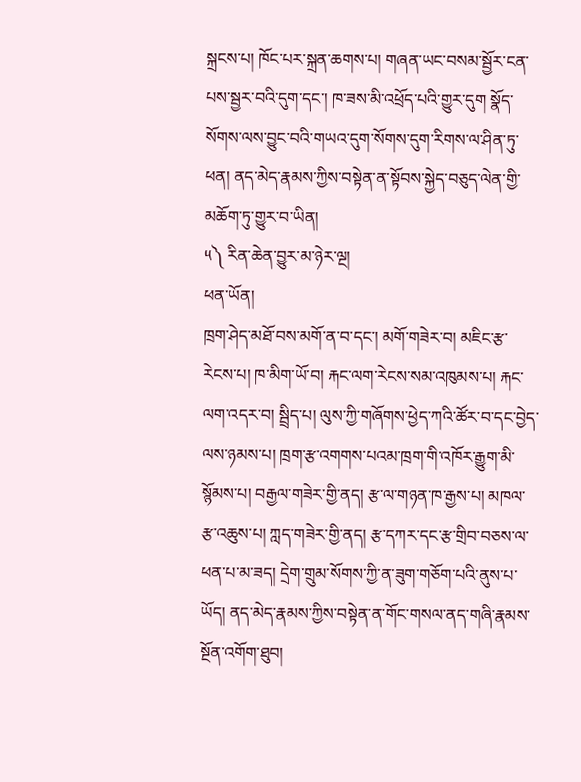སྐྲངས་པ། ཁོང་པར་སྐྲན་ཆགས་པ། གཞན་ཡང་བསམ་སྦྱོར་ངན་པས་སྦྱར་བའི་དུག་དང་། ཁ་ཟས་མི་འཕྲོད་པའི་གྱུར་དུག སྣོད་སོགས་ལས་བྱུང་བའི་གཡའ་དུག་སོགས་དུག་རིགས་ལ་ཤིན་ཏུ་ཕན། ནད་མེད་རྣམས་ཀྱིས་བསྟེན་ན་སྟོབས་སྐྱེད་བཅུད་ལེན་གྱི་མཆོག་ཏུ་གྱུར་བ་ཡིན།
༥༽ རིན་ཆེན་བྱུར་མ་ཉེར་ལྔ།
ཕན་ཡོན།
ཁྲག་ཤེད་མཐོ་བས་མགོ་ན་བ་དང་། མགོ་གཟེར་བ། མཇིང་རྩ་རེངས་པ། ཁ་མིག་ཡོ་བ། རྐང་ལག་རེངས་སམ་འཁུམས་པ། རྐང་ལག་འདར་བ། སྦྲིད་པ། ལུས་ཀྱི་གཞོགས་ཕྱེད་ཀའི་ཚོར་བ་དང་བྱེད་ལས་ཉམས་པ། ཁྲག་རྩ་འགགས་པའམ་ཁྲག་གི་འཁོར་རྒྱུག་མི་སྙོམས་པ། བརྒྱལ་གཟེར་གྱི་ནད། རྩ་ལ་གཉན་ཁ་རྒྱས་པ། མཁལ་རྩ་འཆུས་པ། ཀླད་གཟེར་གྱི་ནད། རྩ་དཀར་དང་རྩ་གྲིབ་བཅས་ལ་ཕན་པ་མ་ཟད། དྲེག་གྲུམ་སོགས་ཀྱི་ན་ཟུག་གཅོག་པའི་ནུས་པ་ཡོད། ནད་མེད་རྣམས་ཀྱིས་བསྟེན་ན་གོང་གསལ་ནད་གཞི་རྣམས་སྔོན་འགོག་ཐུབ།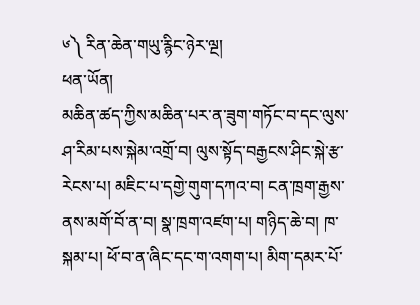༦༽ རིན་ཆེན་གཡུ་རྙིང་ཉེར་ལྔ།
ཕན་ཡོན།
མཆིན་ཚད་ཀྱིས་མཆིན་པར་ན་ཟུག་གཏོང་བ་དང་ལུས་ཤ་རིམ་པས་སྐེམ་འགྲོ་བ། ལུས་སྟོད་བརྒྱངས་ཤིང་སྐེ་རྩ་རེངས་པ། མཇིང་པ་དགྱེ་གུག་དཀའ་བ། ངན་ཁྲག་རྒྱས་ནས་མགོ་བོ་ན་བ། སྣ་ཁྲག་འཛག་པ། གཉིད་ཆེ་བ། ཁ་སྐམ་པ། ཕོ་བ་ན་ཞིང་དང་ག་འགག་པ། མིག་དམར་པོ་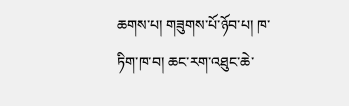ཆགས་པ། གཟུགས་པོ་ཉོབ་པ། ཁ་ཏིག་ཁ་བ། ཆང་རག་འཐུང་ཆེ་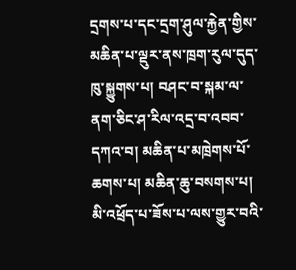དྲགས་པ་དང་དྲག་ཤུལ་རྐྱེན་གྱིས་མཆིན་པ་ལྡུར་ནས་ཁྲག་རུལ་དུད་ཁུ་སྐྱུགས་པ། བཤང་བ་སྐམ་ལ་ནག་ཅིང་ཤ་རིལ་འདྲ་བ་འབབ་དཀའ་བ། མཆིན་པ་མཁྲེགས་པོ་ཆགས་པ། མཆིན་ཆུ་བསགས་པ། མི་འཕྲོད་པ་ཟོས་པ་ལས་གྱུར་བའི་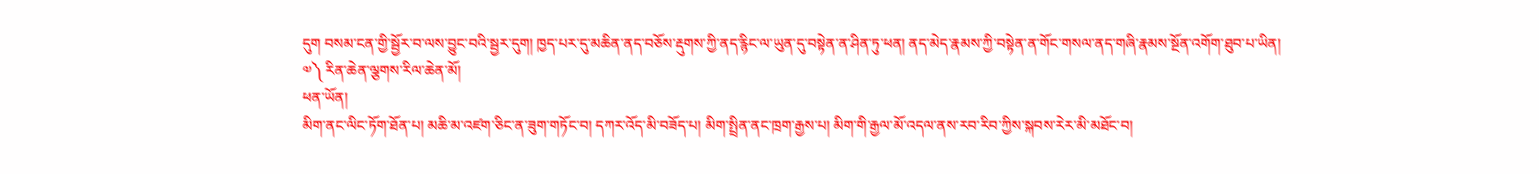དུག བསམ་ངན་གྱི་སྦྱོར་བ་ལས་བྱུང་བའི་སྦྱར་དུག། ཁྱད་པར་དུ་མཆིན་ནད་བཅོས་རྡུགས་ཀྱི་ནད་རྙིང་ལ་ཡུན་དུ་བསྟེན་ན་ཤིན་ཏུ་ཕན། ནད་མེད་རྣམས་ཀྱི་བསྟེན་ན་གོང་གསལ་ནད་གཞི་རྣམས་སྔོན་འགོག་ཐུབ་པ་ཡིན།
༧༽ རིན་ཆེན་ལྕགས་རིལ་ཆེན་མོ།
ཕན་ཡོན།
མིག་ནང་ལིང་ཏོག་ཐོན་པ། མཆི་མ་འཛག་ཅིང་ན་ཟུག་གཏོང་བ། དཀར་འོད་མི་བཟོད་པ། མིག་སྤྲིན་ནང་ཁྲག་རྒྱས་པ། མིག་གི་རྒྱལ་མོ་འདལ་ནས་རབ་རིབ་ཀྱིས་སྐབས་རེར་མི་མཐོང་བ།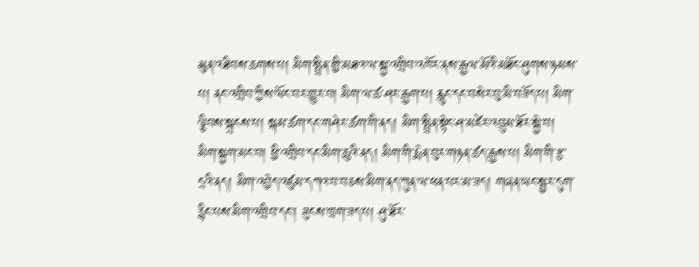མུན་འཐིབས་ཆགས་པ། མིག་སྤྲིན་གྱི་མཐའ་ལ་སྐྱ་འགྲིབ་འཁོར་ནས་རྒྱལ་མོའི་མཐོང་ཤུགས་ཉམས་པ། ནང་འགྲིབ་ཀྱིས་ལོང་བར་གྱུར་བ། མིག་ལ་ཚ་ཤར་རྒྱག་པ། རླུང་དང་བསེར་བུ་མི་བཟོད་པ། མིག་ལྕིབས་སྐྲངས་པ། སྐམ་ཚག་དང་གཤེར་ཚག་གི་ནད། མིག་སྤྲིན་སྟེང་ཤ་མཛེར་འབྲུམ་ཐོར་སྐྱེ་བ། མིག་སྐྱག་མང་བ། ཕྱི་འགྲིབ་དང་མིག་ཆུའི་ནད། མིག་གི་རྨེན་བུར་གཉན་ཚད་རྒྱས་པ། མིག་གི་རྩ་དྲའི་ནད། མིག་འབྱེད་འཛུམ་དཀའ་བ་བཅས་མིག་ནད་ཀུན་ལ་ཕན་པར་མ་ཟད། གཞན་ཡང་སྦྱར་དུག་རྙིང་པས་མིག་འགྲིབ་དང་། ཟུངས་ཁྲག་ཟད་པ། ཤུ་ཐོར་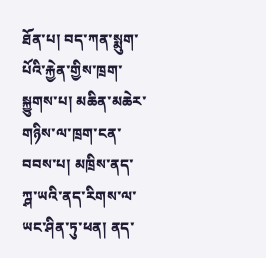ཐོན་པ། བད་ཀན་སྨུག་པོའི་རྐྱེན་གྱིས་ཁྲག་སྐྱུགས་པ། མཆིན་མཆེར་གཉིས་ལ་ཁྲག་ངན་བབས་པ། མཁྲིས་ནད་ཀྴ་ཡའི་ནད་རིགས་ལ་ཡང་ཤིན་ཏུ་ཕན། ནད་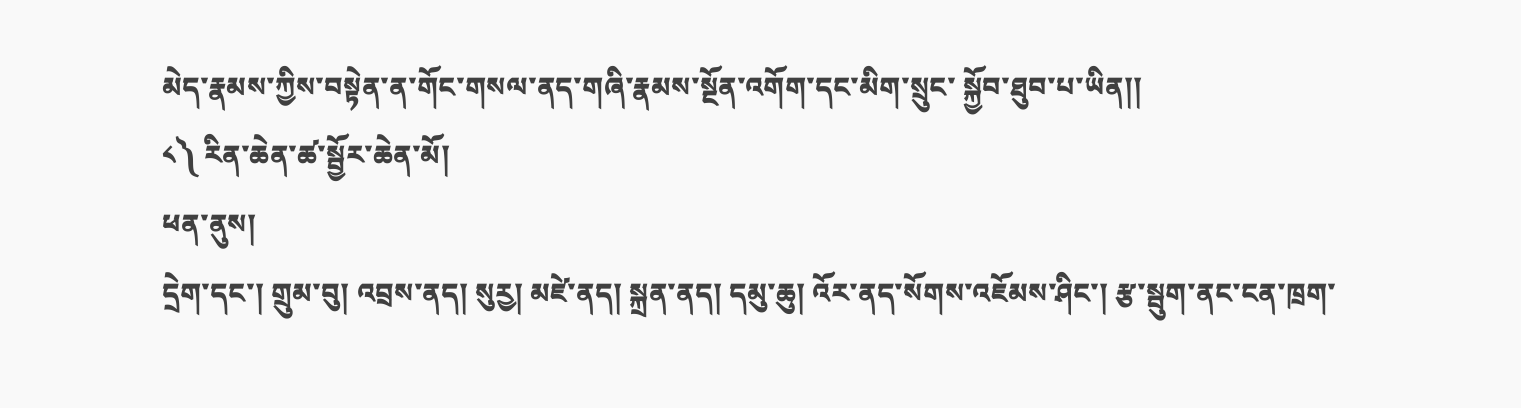མེད་རྣམས་ཀྱིས་བསྟེན་ན་གོང་གསལ་ནད་གཞི་རྣམས་སྔོན་འགོག་དང་མིག་སྲུང་ སྐྱོབ་ཐུབ་པ་ཡིན།།
༨༽ རིན་ཆེན་ཚ་སྦྱོར་ཆེན་མོ།
ཕན་ནུས།
དྲེག་དང་། གྲུམ་བུ། འབྲས་ནད། སུརྱ། མཛེ་ནད། སྐྲན་ནད། དམུ་ཆུ། འོར་ནད་སོགས་འཇོམས་ཤིང་། རྩ་སྦུག་ནང་ངན་ཁྲག་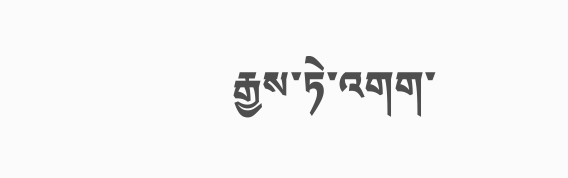རྒྱས་ཏེ་འགག་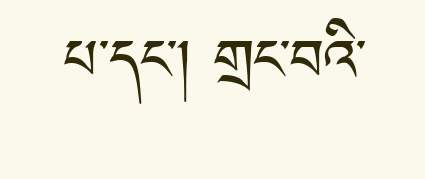པ་དང་། གྲང་བའི་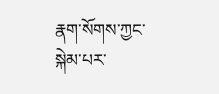རྣག་སོགས་ཀྱང་སྐེམ་པར་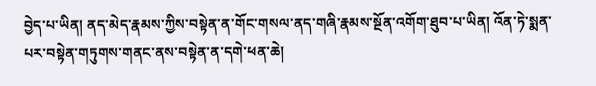བྱེད་པ་ཡིན། ནད་མེད་རྣམས་ཀྱིས་བསྟེན་ན་གོང་གསལ་ནད་གཞི་རྣམས་སྔོན་འགོག་ཐུབ་པ་ཡིན། འོན་ཏེ་སྨན་པར་བསྟེན་གཏུགས་གནང་ནས་བསྟེན་ན་དགེ་ཕན་ཆེ།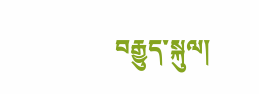བརྒྱུད་སྐུལ།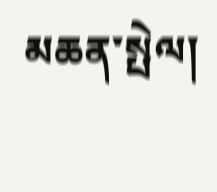མཆན་སྤེལ།